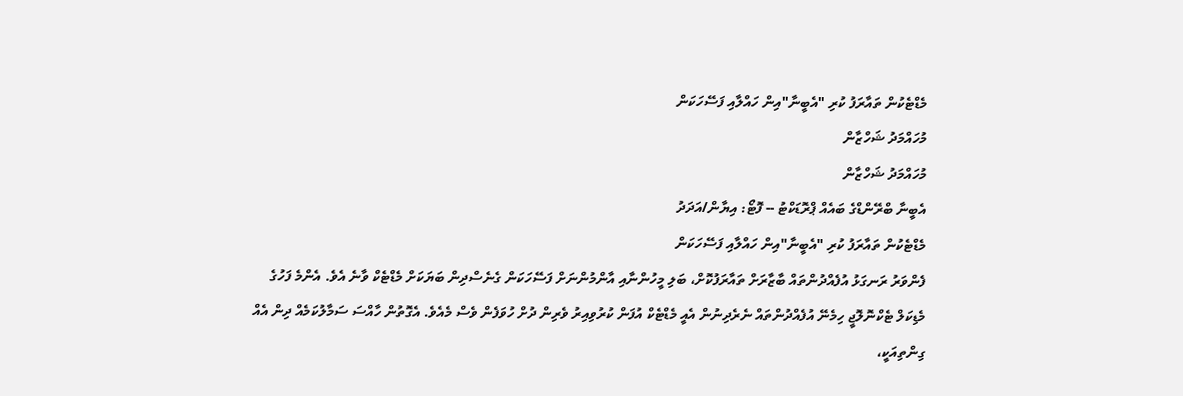މެޑްޓެކުން ތައާރަފު ކުރި "އެބީނާ"އިން ހައްލާއި ފަސޭހަކަން
މުހައްމަދު ޝަހްޒާން
މުހައްމަދު ޝަހްޒާން
އެބީނާ ބްރޭންޑްގެ ބައެއް ޕްރޮޑަކްޓު -- ފޮޓޯ: އިޔާން/އަދަދު
މެޑްޓެކުން ތައާރަފު ކުރި "އެބީނާ"އިން ހައްލާއި ފަސޭހަކަން
ފެންވަރު ރަނގަޅު އުފެއްދުންތައް ބާޒާރަށް ތައާރަފުކޮށް، ބަލި މީހުންނާއި އާންމުންނަށް ފަސޭހަކަން ގެނެސްދިން ބަޔަކަށް މެޑްޓެކް ވާނެ އެވެ. އެންމެ ފަހުގެ މެޑިކަލް ޓެކްނޮލޮޖީ ހިމެނޭ އުފެއްދުންތައް ނެރެދިނުން އެއީ މެޑްޓެކް އުފަން ކުރުވިއިރު ވެރިން ދުށް ހުވަފެން ވެސް މެއެވެ. އެގޮތުން ހާއްސަ ސަމާލުކަމެއް ދިން އެއް ގިންތިއަކީ،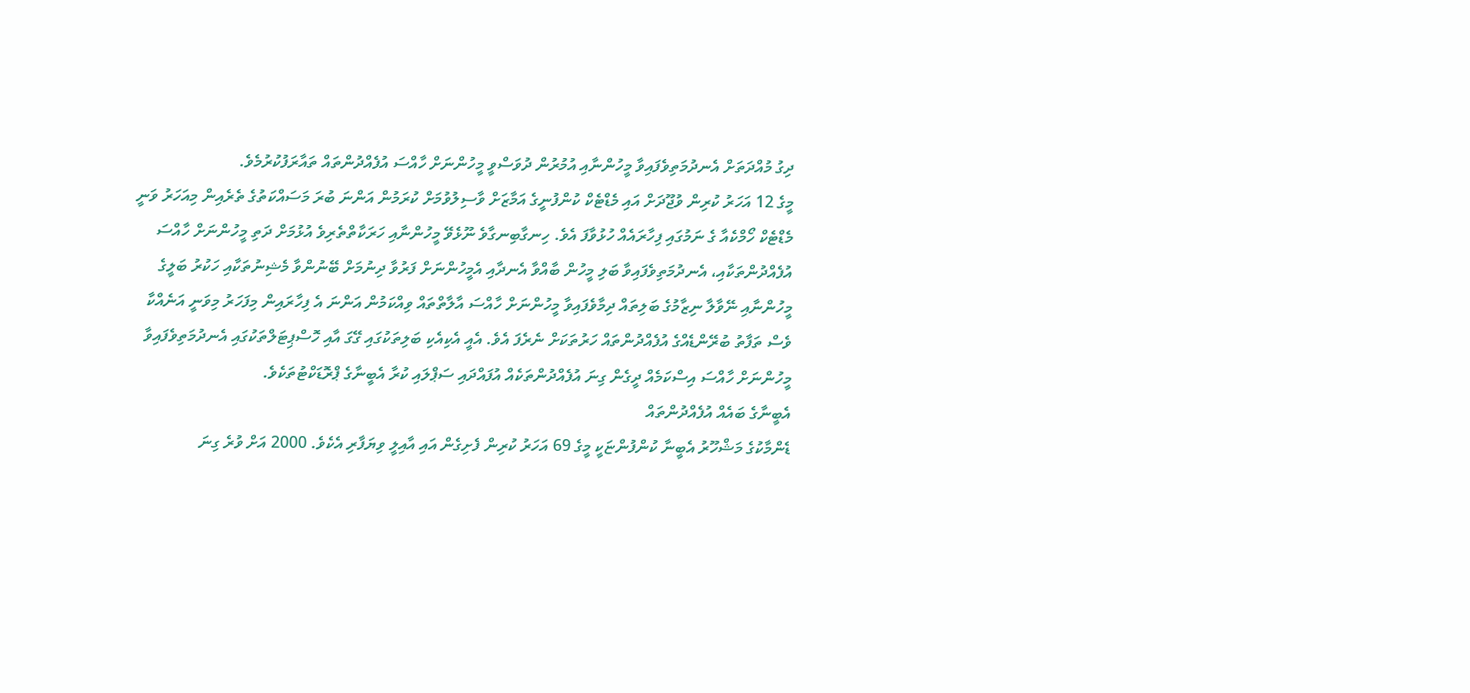ދިގު މުއްދަތަށް އެނދުމަތިވެފައިވާ މީހުންނާއި އުމުރުން ދުވަސްވީ މީހުންނަށް ހާއްސަ އުފެއްދުންތައް ތައާރަފުކުރުމެވެ.
މީގެ 12 އަހަރު ކުރިން ވުޖޫދަށް އައި މެޑްޓެކް ކުންފުނީގެ އަމާޒަށް ވާސިލުވުމަށް ކުރަމުން އަންނަ ބުރަ މަސައްކަތުގެ ތެރެއިން މިއަހަރު ވަނީ މެޑްޓެކް ހޯމްކެއާ ގެ ނަމުގައި ފިހާރައެއް ހުޅުވާފަ އެވެ. ހިނގާބިނގާވެ ނޫޅެވޭ މީހުންނާއި ހަރަކާތްތެރިވެ އުޅުމަށް ދަތި މީހުންނަށް ހާއްސަ އުފެއްދުންތަކާއި، އެނދުމަތިވެފައިވާ ބަލި މީހުން ބާއްވާ އެނދާއި އެމީހުންނަށް ފަރުވާ ދިނުމަށް ބޭނުންވާ މެޝިނުތަކާއި ހަކުރު ބަލީގެ މީހުންނާއި ނޭވާލާ ނިޒާމުގެ ބަލިތައް ދިމާވެފައިވާ މީހުންނަށް ހާއްސަ އާލާތްތައް ވިއްކަމުން އަންނަ އެ ފިހާރައިން މިފަހަރު މިވަނީ އަނެއްކާ ވެސް ތަފާތު ބުރޭންޑެއްގެ އުފެއްދުންތައް ހަރުތަކަށް ނެރެފަ އެވެ. އެއީ އެކިއެކި ބަލިތަކުގައި ގޭގަ އާއި ހޮސްޕިޓަލްތަކުގައި އެނދުމަތިވެފައިވާ މީހުންނަށް ހާއްސަ އިސްކަމެއް ދީގެން ގިނަ އުފެއްދުންތަކެއް އުފައްދައި ސަޕްލައި ކުރާ އެބީނާގެ ޕްރޮޑަކްޓުތަކެވެ.
އެބީނާގެ ބައެއް އުފެއްދުންތައް
ޑެންމާކުގެ މަޝްހޫރު އެބީނާ ކުންފުންޏަކީ މީގެ 69 އަހަރު ކުރިން ފެށިގެން އައި އާއިލީ ވިޔަފާރި އެކެވެ. 2000 އަށް ވުރެ ގިނަ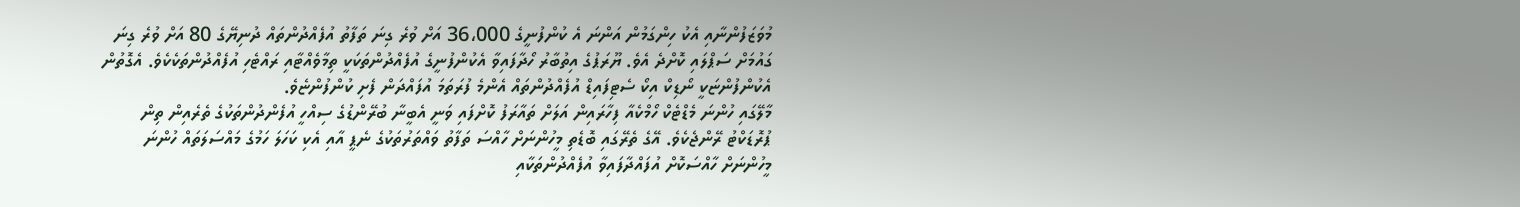މުވަޒަފުންނާއި އެކު ހިންގަމުން އަންނަ އެ ކުންފުނީގެ 36،000 އަށް ވުރެ ގިނަ ތަފާތު އުފެއްދުންތައް ދުނިޔޭގެ 80 އަށް ވުރެ ގިނަ ގައުމަށް ސަޕްލައި ކޮށްދެ އެވެ. ޔޫރަޕުގެ އިތުބާރު ހޯދާފައިވާ އެކުންފުނީގެ އުފެއްދުންތަކަކީ ތިމާވެއްޓާއި ރައްޓެހި އުފެއްދުންތަކެކެވެ. އެގޮތުން އެކުންފުންޏަކީ ނޯޑިކް އިކޯ ސެޓިފައިޑް އުފެއްދުންތައް އެންމެ ފުރަތަމަ އުފައްދަން ފެށި ކުންފުންޏެވެ.
މާލޭގައި ހުންނަ މެޑްޓެކް ހޯމްކެއާ ފިހާރައިން އަލަށް ތައާރަފު ކޮށްފައި ވަނީ އެބީނާ ބުރޭންޑުގެ ސިއްހީ އުފެންދުންތަކުގެ ތެރެއިން ތިން ޕުރޮޑަކްޓު ރޭންޖެކެވެ. އޭގެ ތެރޭގައި ބޮޑެތި މީހުންނަށް ހާއްސަ ތަފާތު ވައްތަރުތަކުގެ ނެޕީ އާއި އެކި ކަހަލަ ހަމުގެ މައްސަލަތައް ހުންނަ މީހުންނަށް ހާއްސަކޮށް އުފައްދާފައިވާ އުފެއްދުންތަކާއި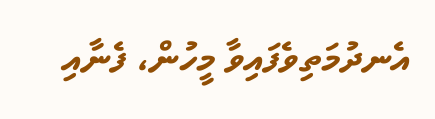އެނދުމަތިވެފައިވާ މީހުން، ފެނާއި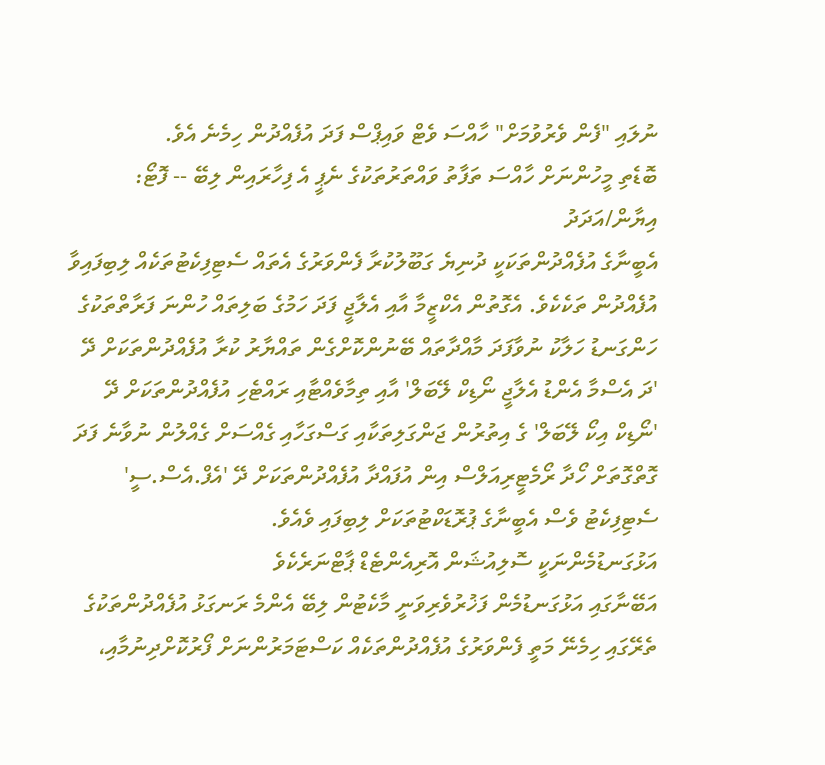ނުލައި "ފެން ވެރުވުމަށް" ހާއްސަ ވެޓް ވައިޕްސް ފަދަ އުފެއްދުން ހިމެނެ އެވެ.
ބޮޑެތި މީހުންނަށް ހާއްސަ ތަފާތު ވައްތަރުތަކުގެ ނެޕީ އެ ފިހާރައިން ލިބޭ -- ފޮޓޯ: އިޔާން/އަދަދު
އެބީނާގެ އުފެއްދުންތަކަކީ ދުނިޔެ ގަބޫލުކުރާ ފެންވަރުގެ އެތައް ސެޓިފިކެޓުތަކެއް ލިބިފައިވާ އުފެއްދުން ތަކެކެވެ. އެގޮތުން އެކްޒީމާ އާއި އެލާޖީ ފަދަ ހަމުގެ ބަލިތައް ހުންނަ ފަރާތްތަކުގެ ހަންގަނޑު ހަލާކު ނުވާފަދަ މާއްދާތައް ބޭނުންކޮށްގެން ތައްޔާރު ކުރާ އުފެއްދުންތަކަށް ދޭ 'ދަ އެސްމާ އެންޑު އެލާޖީ ނޯޑިކް ލޭބަލް' އާއި ތިމާވެއްޓާއި ރައްޓެހި އުފެއްދުންތަކަށް ދޭ 'ނޯޑިކް އިކޯ ލޭބަލް' ގެ އިތުރުން ޖަންގަލިތަކާއި ގަސްގަހާއި ގެއްސަށް ގެއްލުން ނުވާނެ ފަދަ ގޮތްގޮތަށް ހޯދާ ރޯމެޓީރިއަލްސް އިން އުފައްދާ އުފެއްދުންތަކަށް ދޭ 'އެފް.އެސް.ސީ' ސެޓިފިކެޓު ވެސް އެބީނާގެ ޕުރޮޑަކްޓުތަކަށް ލިބިފައި ވެއެވެ.
އަޅުގަނޑުމެންނަކީ ސޮލިއުޝަން އޮރިއެންޓެޑް ޕާޓްނަރެކެވެ
އަބޭނާގައި އަޅުގަނޑުމެން ފަޚުރުވެރިވަނީ މާކެޓުން ލިބޭ އެންމެ ރަނގަޅު އުފެއްދުންތަކުގެ ތެރޭގައި ހިމެނޭ މަތީ ފެންވަރުގެ އުފެއްދުންތަކެއް ކަސްޓަމަރުންނަށް ފޯރުކޮށްދިނުމާއި،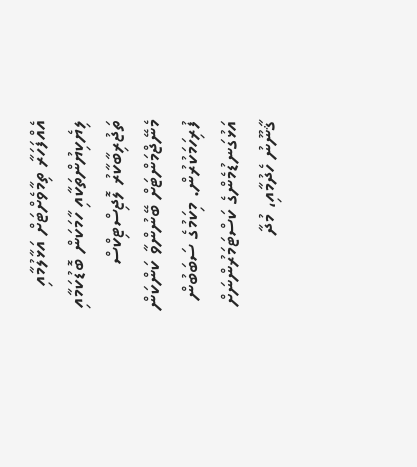އެއްފަހަރާ ތިމާވެށްޓަށް އަޅާލުމާއި ލިޔެކިޔުންތަކާއި ހާމަކަން ބޮޑުކަމާއި ތަޖުރިބާކާރު ލޮޖިސްޓިކްސް މެނޭޖްމަންޓަށް ބޭނުންވާ ކަންކަން ފުރިހަމަކުރުން. މިކަމުގެ ސަބަބުން އަޅުގަނޑުމެންގެ ކަސްޓަމަރުންނަށް ޤާނޫނު ހެދުމާއި، މުދާ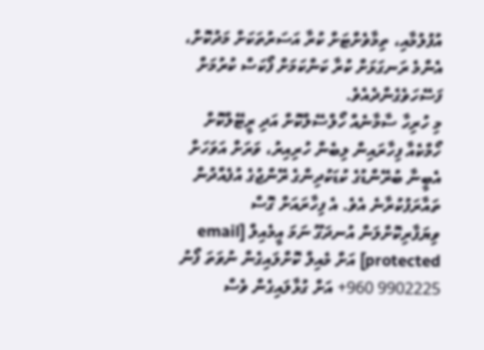އުފުލުމާއި، ތިމާވެށްޓަށް ކުރާ އަސަރުތަކަށް މަދުކޮށް، އެންމެ ރަނގަޅަށް ކުރާ ކަންކަމަށް ފޯކަސް ކުރުމަށް ފަސޭހަވެގެންދެއެވެ.
މި ހުރިހާ ސާމާނެއް ހޯލްސޭލްކޮށް އަދި ރީޓޭލްކޮށް ހޯމްކެއާ ފިހާރައިން ލިބެން ހުރިއިރު، ވަރަށް އަވަހަށް އެބީނާ ބުރޭންޑުގެ ކުޑަކުދިންގެ ރޭންޖުގެ އުފެއްދުން ތައާރަފުކުރާނެ އެވެ. އެ ފިހާރައަށް ގޮސް ވިޔަފާރިކޮށްލަން އުނދަގޫ ނަމަ އީމެއިލް [email protected] އަށް މެއިލް ކޮށްލައިގެން ނުވަތަ ފޯނު 9902225 960+ އަށް ގުޅާލައިގެން ވެސް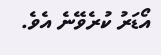އޯޑަރު ކުރެވޭނެ އެވެ.